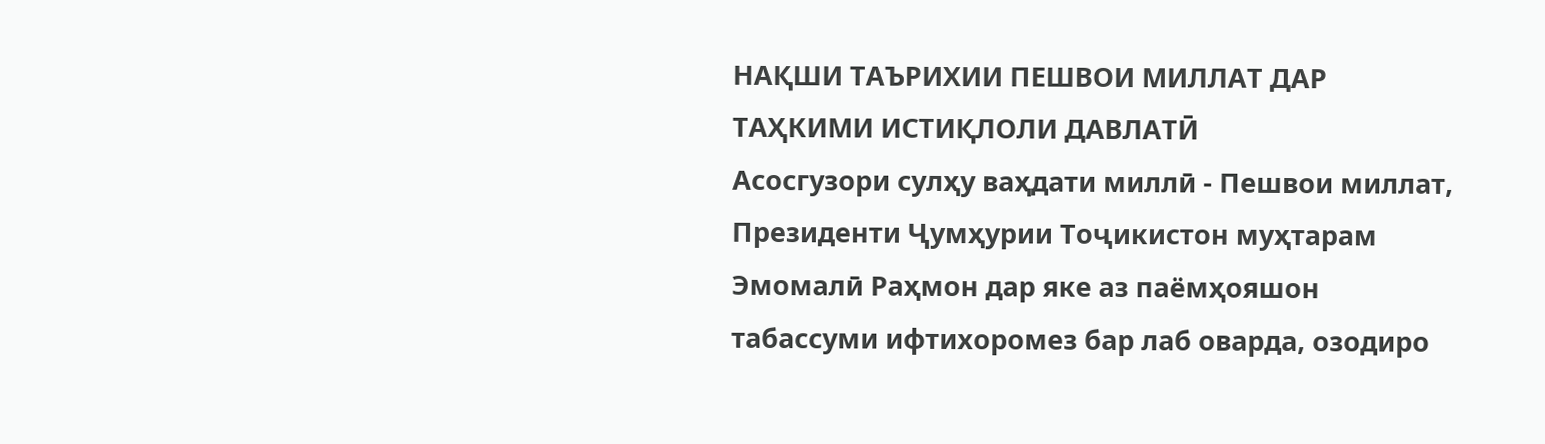НАҚШИ ТАЪРИХИИ ПЕШВОИ МИЛЛАТ ДАР ТАҲКИМИ ИСТИҚЛОЛИ ДАВЛАТӢ
Асосгузори сулҳу ваҳдати миллӣ - Пешвои миллат, Президенти Ҷумҳурии Тоҷикистон муҳтарам Эмомалӣ Раҳмон дар яке аз паёмҳояшон табассуми ифтихоромез бар лаб оварда, озодиро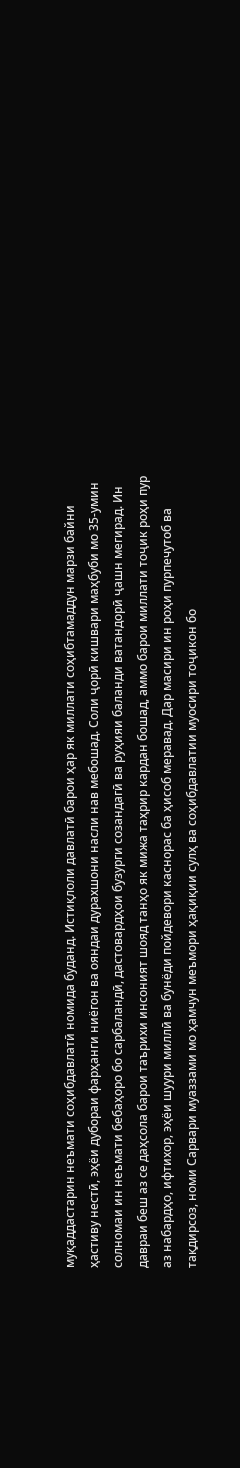муқаддастарин неъмати соҳибдавлатӣ номида буданд. Истиқлоли давлатӣ барои ҳар як миллати соҳибтамаддун марзи байни ҳастиву нестӣ, эҳёи дубораи фарҳанги ниёгон ва ояндаи дурахшони насли нав мебошад. Соли ҷорӣ кишвари маҳбуби мо 35-умин солномаи ин неъмати бебаҳоро бо сарбаландӣ, дастовардҳои бузурги созандагӣ ва руҳияи баланди ватандорӣ ҷашн мегирад. Ин давраи беш аз се даҳсола барои таърихи инсоният шояд танҳо як мижа таҳрир кардан бошад, аммо барои миллати тоҷик роҳи пур аз набардҳо, ифтихор, эҳёи шуури миллӣ ва бунёди пойдевори каснорас ба ҳисоб меравад. Дар масири ин роҳи пурпечутоб ва тақдирсоз, номи Сарвари муаззами мо ҳамчун меъмори ҳақиқии сулҳ ва соҳибдавлатии муосири тоҷикон бо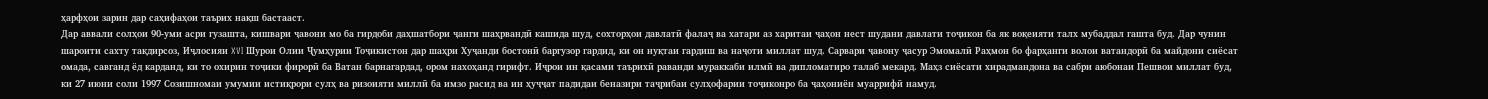ҳарфҳои зарин дар саҳифаҳои таърих нақш бастааст.
Дар аввали солҳои 90-уми асри гузашта, кишвари ҷавони мо ба гирдоби даҳшатбори ҷанги шаҳрвандӣ кашида шуд, сохторҳои давлатӣ фалаҷ ва хатари аз харитаи ҷаҳон нест шудани давлати тоҷикон ба як воқеияти талх мубаддал гашта буд. Дар чунин шароити сахту тақдирсоз, Иҷлосияи XVI Шурои Олии Ҷумҳурии Тоҷикистон дар шаҳри Хуҷанди бостонӣ баргузор гардид, ки он нуқтаи гардиш ва наҷоти миллат шуд. Сарвари ҷавону ҷасур Эмомалӣ Раҳмон бо фарҳанги волои ватандорӣ ба майдони сиёсат омада, савганд ёд карданд, ки то охирин тоҷики фирорӣ ба Ватан барнагардад, ором нахоҳанд гирифт. Иҷрои ин қасами таърихӣ раванди мураккаби илмӣ ва дипломатиро талаб мекард. Маҳз сиёсати хирадмандона ва сабри аюбонаи Пешвои миллат буд, ки 27 июни соли 1997 Созишномаи умумии истиқрори сулҳ ва ризоияти миллӣ ба имзо расид ва ин ҳуҷҷат падидаи беназири таҷрибаи сулҳофарии тоҷиконро ба ҷаҳониён муаррифӣ намуд.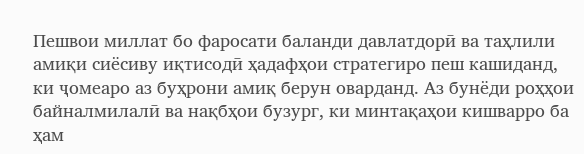Пешвои миллат бо фаросати баланди давлатдорӣ ва таҳлили амиқи сиёсиву иқтисодӣ ҳадафҳои стратегиро пеш кашиданд, ки ҷомеаро аз буҳрони амиқ берун оварданд. Аз бунёди роҳҳои байналмилалӣ ва нақбҳои бузург, ки минтақаҳои кишварро ба ҳам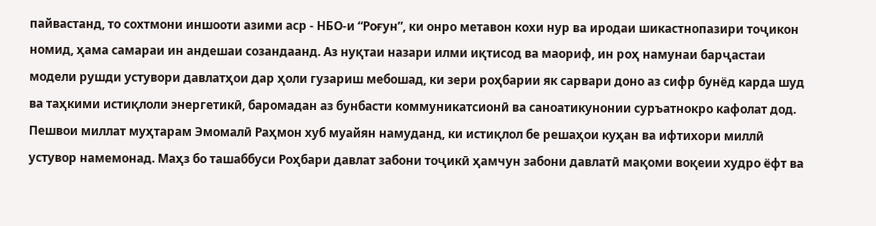пайвастанд, то сохтмони иншооти азими аср - НБО-и “Роғун”, ки онро метавон кохи нур ва иродаи шикастнопазири тоҷикон номид, ҳама самараи ин андешаи созандаанд. Аз нуқтаи назари илми иқтисод ва маориф, ин роҳ намунаи барҷастаи модели рушди устувори давлатҳои дар ҳоли гузариш мебошад, ки зери роҳбарии як сарвари доно аз сифр бунёд карда шуд ва таҳкими истиқлоли энергетикӣ, баромадан аз бунбасти коммуникатсионӣ ва саноатикунонии суръатнокро кафолат дод.
Пешвои миллат муҳтарам Эмомалӣ Раҳмон хуб муайян намуданд, ки истиқлол бе решаҳои куҳан ва ифтихори миллӣ устувор намемонад. Маҳз бо ташаббуси Роҳбари давлат забони тоҷикӣ ҳамчун забони давлатӣ мақоми воқеии худро ёфт ва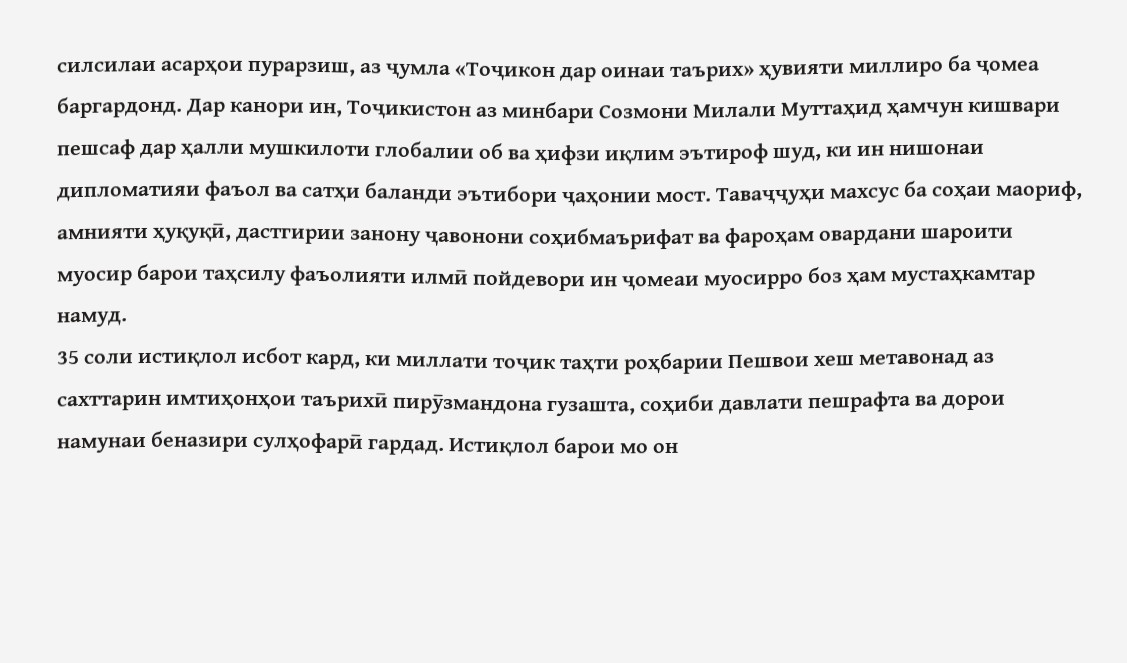силсилаи асарҳои пурарзиш, аз ҷумла «Тоҷикон дар оинаи таърих» ҳувияти миллиро ба ҷомеа баргардонд. Дар канори ин, Тоҷикистон аз минбари Созмони Милали Муттаҳид ҳамчун кишвари пешсаф дар ҳалли мушкилоти глобалии об ва ҳифзи иқлим эътироф шуд, ки ин нишонаи дипломатияи фаъол ва сатҳи баланди эътибори ҷаҳонии мост. Таваҷҷуҳи махсус ба соҳаи маориф, амнияти ҳуқуқӣ, дастгирии занону ҷавонони соҳибмаърифат ва фароҳам овардани шароити муосир барои таҳсилу фаъолияти илмӣ пойдевори ин ҷомеаи муосирро боз ҳам мустаҳкамтар намуд.
35 соли истиқлол исбот кард, ки миллати тоҷик таҳти роҳбарии Пешвои хеш метавонад аз сахттарин имтиҳонҳои таърихӣ пирӯзмандона гузашта, соҳиби давлати пешрафта ва дорои намунаи беназири сулҳофарӣ гардад. Истиқлол барои мо он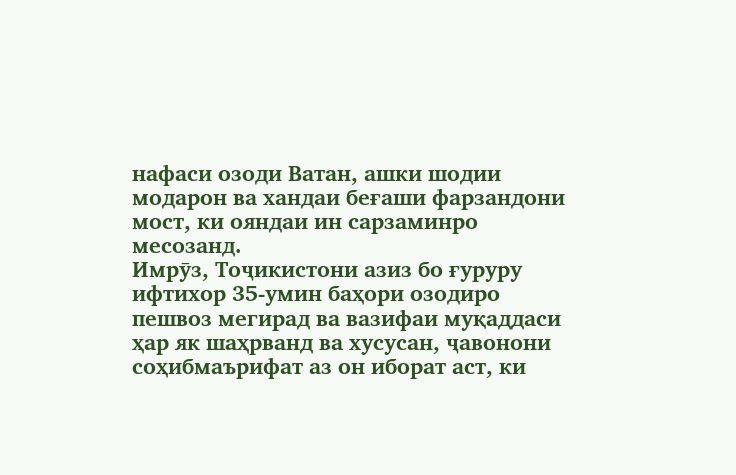нафаси озоди Ватан, ашки шодии модарон ва хандаи беғаши фарзандони мост, ки ояндаи ин сарзаминро месозанд.
Имрӯз, Тоҷикистони азиз бо ғуруру ифтихор 35-умин баҳори озодиро пешвоз мегирад ва вазифаи муқаддаси ҳар як шаҳрванд ва хусусан, ҷавонони соҳибмаърифат аз он иборат аст, ки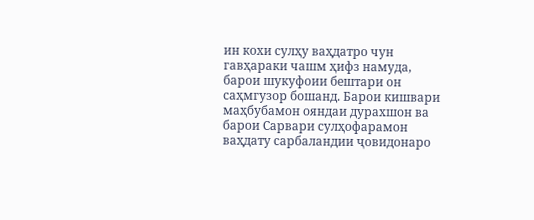ин кохи сулҳу ваҳдатро чун гавҳараки чашм ҳифз намуда, барои шукуфоии бештари он саҳмгузор бошанд. Барои кишвари маҳбубамон ояндаи дурахшон ва барои Сарвари сулҳофарамон ваҳдату сарбаландии ҷовидонаро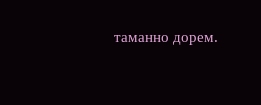таманно дорем.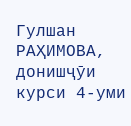Гулшан РАҲИМОВА,
донишҷӯи курси 4-уми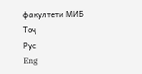факултети МИБ
Тоҷ
Рус
Eng